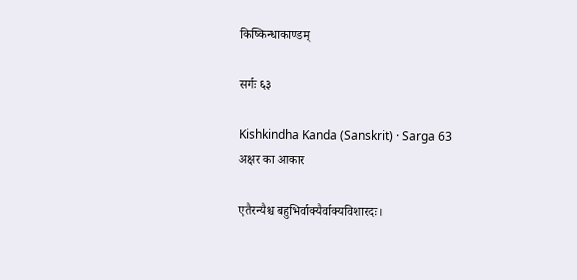किष्किन्धाकाण्डम्

सर्गः ६३

Kishkindha Kanda (Sanskrit) · Sarga 63
अक्षर का आकार

एतैरन्यैश्च बहुभिर्वाक्यैर्वाक्यविशारदः।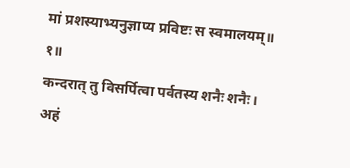मां प्रशस्याभ्यनुज्ञाप्य प्रविष्टः स स्वमालयम्॥ १॥
कन्दरात् तु विसर्पित्वा पर्वतस्य शनैः शनैः।
अहं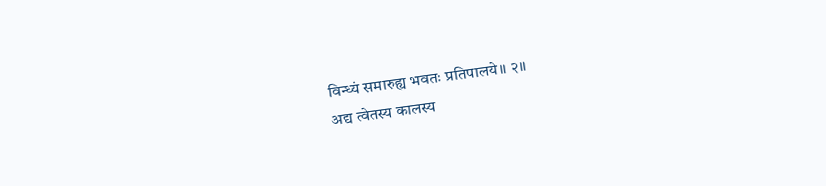विन्ध्यं समारुह्य भवतः प्रतिपालये॥ २॥
अद्य त्वेतस्य कालस्य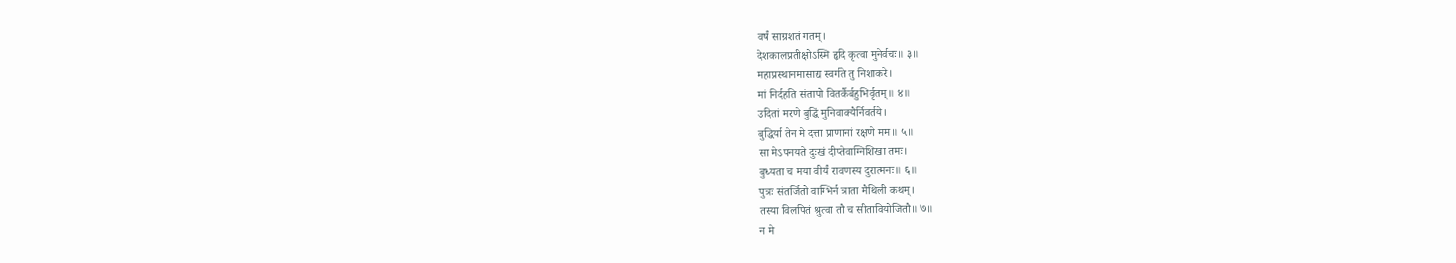वर्षं साग्रशतं गतम्।
देशकालप्रतीक्षोऽस्मि हृदि कृत्वा मुनेर्वचः॥ ३॥
महाप्रस्थानमासाद्य स्वर्गते तु निशाकरे।
मां निर्दहति संतापो वितर्कैर्बहुभिर्वृतम्॥ ४॥
उदितां मरणे बुद्धिं मुनिवाक्यैर्निवर्तये।
बुद्धिर्या तेन मे दत्ता प्राणानां रक्षणे मम॥ ५॥
सा मेऽपनयते दुःखं दीप्तेवाग्निशिखा तमः।
बुध्यता च मया वीर्यं रावणस्य दुरात्मनः॥ ६॥
पुत्रः संतर्जितो वाग्भिर्न त्राता मैथिली कथम्।
तस्या विलपितं श्रुत्वा तौ च सीतावियोजितौ॥ ७॥
न मे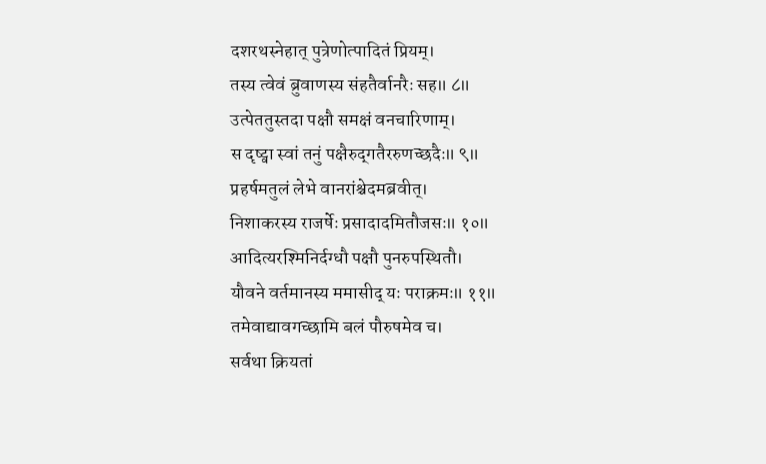दशरथस्नेहात् पुत्रेणोत्पादितं प्रियम्।
तस्य त्वेवं ब्रुवाणस्य संहतैर्वानरैः सह॥ ८॥
उत्पेततुस्तदा पक्षौ समक्षं वनचारिणाम्।
स दृष्ट्वा स्वां तनुं पक्षैरुद‍्गतैररुणच्छदैः॥ ९॥
प्रहर्षमतुलं लेभे वानरांश्चेदमब्रवीत्।
निशाकरस्य राजर्षेः प्रसादादमितौजसः॥ १०॥
आदित्यरश्मिनिर्दग्धौ पक्षौ पुनरुपस्थितौ।
यौवने वर्तमानस्य ममासीद् यः पराक्रमः॥ ११॥
तमेवाद्यावगच्छामि बलं पौरुषमेव च।
सर्वथा क्रियतां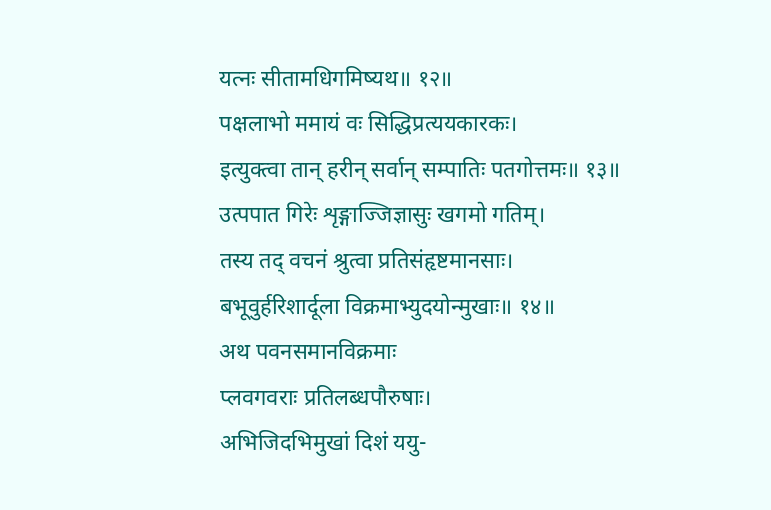यत्नः सीतामधिगमिष्यथ॥ १२॥
पक्षलाभो ममायं वः सिद्धिप्रत्ययकारकः।
इत्युक्त्वा तान् हरीन् सर्वान् सम्पातिः पतगोत्तमः॥ १३॥
उत्पपात गिरेः शृङ्गाज्जिज्ञासुः खगमो गतिम्।
तस्य तद् वचनं श्रुत्वा प्रतिसंहृष्टमानसाः।
बभूवुर्हरिशार्दूला विक्रमाभ्युदयोन्मुखाः॥ १४॥
अथ पवनसमानविक्रमाः
प्लवगवराः प्रतिलब्धपौरुषाः।
अभिजिदभिमुखां दिशं ययु-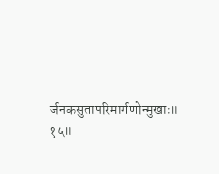र्जनकसुतापरिमार्गणोन्मुखाः॥ १५॥